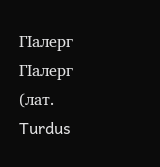ГӀалерг
ГӀалерг (лат. Turdus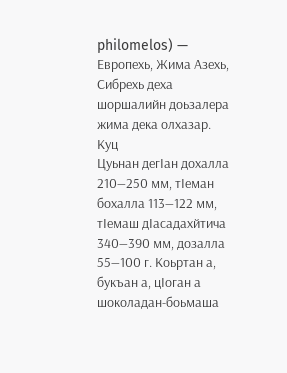philomelos) — Европехь, Жима Азехь, Сибрехь деха шоршалийн доьзалера жима дека олхазар.
Куц
Цуьнан дегӀан дохалла 210—250 мм, тӀеман бохалла 113—122 мм, тӀемаш дӀасадахйтича 340—390 мм, дозалла 55—100 г. Коьртан а, букъан а, цӀоган а шоколадан-боьмаша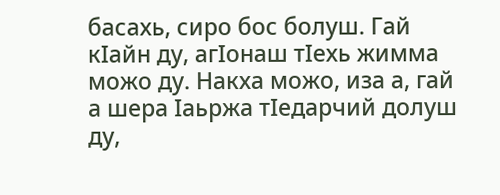басахь, сиро бос болуш. Гай кӀайн ду, агӀонаш тӀехь жимма можо ду. Накха можо, иза а, гай а шера Ӏаьржа тӀедарчий долуш ду,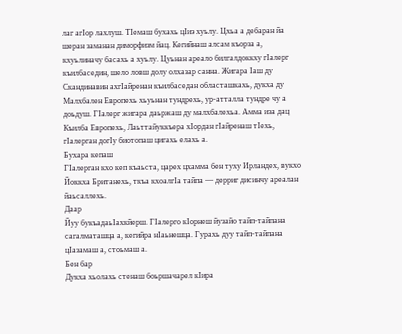лаг агӀор лахлуш. ТӀемаш бухахь цӀиэ хуьлу. Цхьа а дебаран йа шеран заманан диморфизм йац. Кегийнаш алсам къорза а, кхуьлиначу басахь а хуьлу. Цуьнан ареало билгалдоккху гӀалерг къилбаседин, шело ловш долу олхазар санна. Жигара Ӏаш ду Скандинавин ахгӀайренан къилбаседан областашкахь, дукха ду Малхбален Европехь хьуьнан тундрехь, ур-атталла тундре чу а доьдуш. ГӀалерг жигара даьржаш ду малхбалехьа. Амма иза дац Къилба Европехь, Лаьттайуккъера хӀордан гӀайренаш тӀехь, гӀалерган догӀу биотопаш цигахь елахь а.
Бухара кепаш
ГӀалерган кхо кеп къаьста, царех цхамма бен туху Ирландех, вукхо Йоккха Британехь, ткъа кхоалгӀа тайпа — дерриг дисинчу ареалан йаьсаллехь.
Даар
Йуу букъадаьӀахкйерш. ГӀалерго кӀорнеш йузайо тайп-тайпана сагалматашца а, кегийра нӀаьнешца. Гурахь дуу тайп-тайпана цӀазамаш а, стоьмаш а.
Бен бар
Дукха хьолахь стенаш боьршачарел кӀира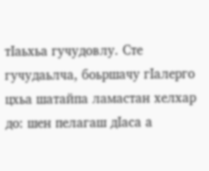тӀаьхьа гучудовлу. Сте гучудаьлча, боьршачу гӀалерго цхьа шатайпа ламастан хелхар до: шен пелагаш дӀаса а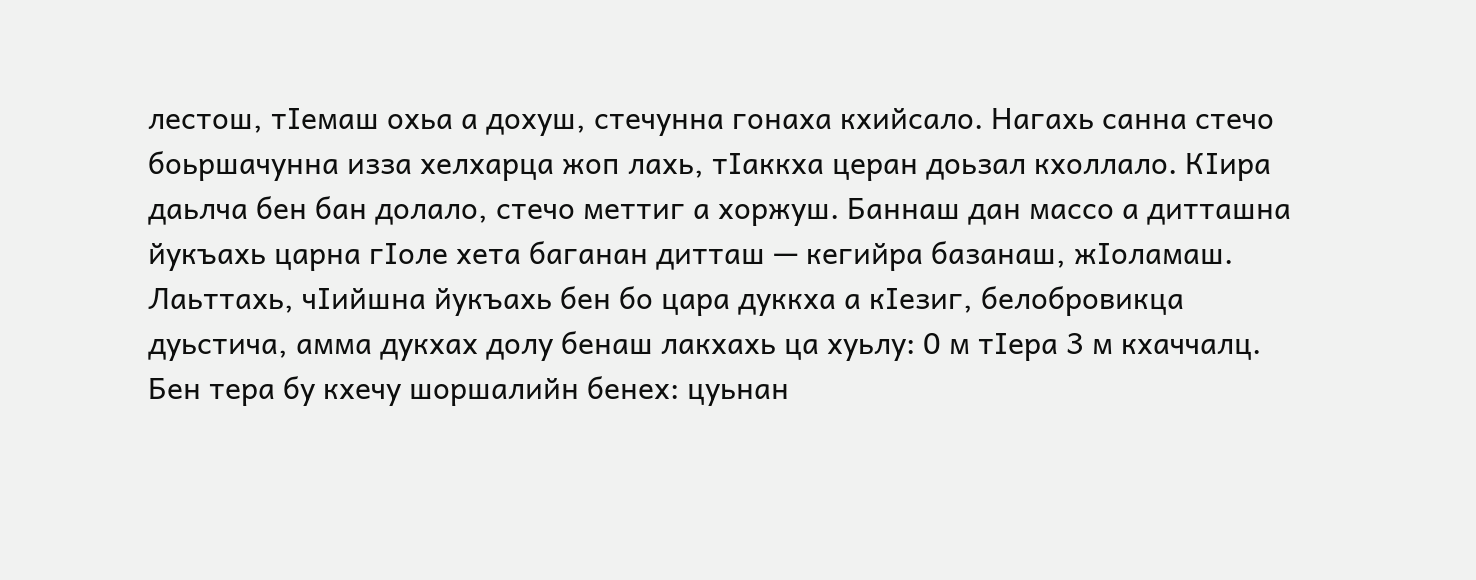лестош, тӀемаш охьа а дохуш, стечунна гонаха кхийсало. Нагахь санна стечо боьршачунна изза хелхарца жоп лахь, тӀаккха церан доьзал кхоллало. КӀира даьлча бен бан долало, стечо меттиг а хоржуш. Баннаш дан массо а дитташна йукъахь царна гӀоле хета баганан дитташ — кегийра базанаш, жӀоламаш. Лаьттахь, чӀийшна йукъахь бен бо цара дуккха а кӀезиг, белобровикца дуьстича, амма дукхах долу бенаш лакхахь ца хуьлу: 0 м тӀера 3 м кхаччалц.
Бен тера бу кхечу шоршалийн бенех: цуьнан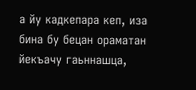а йу кадкепара кеп, иза бина бу бецан ораматан йекъачу гаьннашца,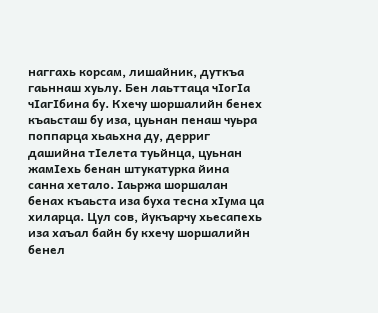наггахь корсам, лишайник, дуткъа гаьннаш хуьлу. Бен лаьттаца чӀогӀа чӀагӀбина бу. Кхечу шоршалийн бенех къаьсташ бу иза, цуьнан пенаш чуьра поппарца хьаьхна ду, дерриг дашийна тӀелета туьйнца, цуьнан жамӀехь бенан штукатурка йина санна хетало. Ӏаьржа шоршалан бенах къаьста иза буха тесна хӀума ца хиларца. Цул сов, йукъарчу хьесапехь иза хаъал байн бу кхечу шоршалийн бенел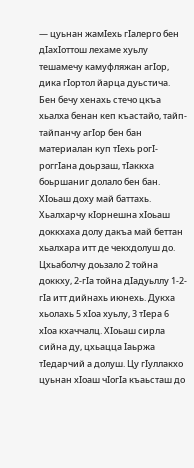— цуьнан жамӀехь гӀалерго бен дӀахӀоттош лехаме хуьлу тешамечу камуфляжан агӀор, дика гӀортол йарца дуьстича. Бен бечу хенахь стечо цкъа хьалха бенан кеп къастайо, тайп-тайпанчу агӀор бен бан материалан куп тӀехь рогӀ-роггӀана доьрзаш, тӀаккха боьршаниг долало бен бан. ХӀоьаш доху май баттахь. Хьалхарчу кӀорнешна хӀоьаш доккхаха долу дакъа май беттан хьалхара итт де чекхдолуш до. Цхьаболчу доьзало 2 тойна доккху, 2-гӀа тойна дӀадуьллу 1-2-гӀа итт дийнахь июнехь. Дукха хьолахь 5 хӀоа хуьлу, 3 тӀера 6 хӀоа кхаччалц. ХӀоьаш сирла сийна ду, цхьацца Ӏаьржа тӀедарчий а долуш. Цу гӀуллакхо цуьнан хӀоаш чӀогӀа къаьсташ до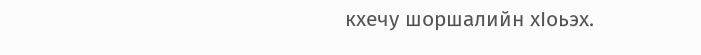кхечу шоршалийн хӀоьэх.